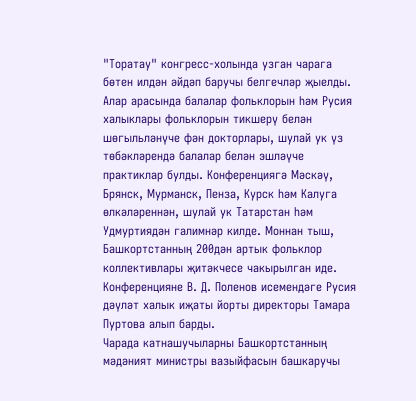"Торатау" конгресс-холында узган чарага бөтен илдән әйдәп баручы белгечләр җыелды.
Алар арасында балалар фольклорын һәм Русия халыклары фольклорын тикшерү белән шөгыльләнүче фән докторлары, шулай ук үз төбәкләрендә балалар белән эшләүче практиклар булды. Конференциягә Мәскәү, Брянск, Мурманск, Пенза, Курск һәм Калуга өлкәләреннән, шулай ук Татарстан һәм Удмуртиядән галимнәр килде. Моннан тыш, Башкортстанның 200дән артык фольклор коллективлары җитәкчесе чакырылган иде.
Конференцияне В. Д. Поленов исемендәге Русия дәүләт халык иҗаты йорты директоры Тамара Пуртова алып барды.
Чарада катнашучыларны Башкортстанның мәдәният министры вазыйфасын башкаручы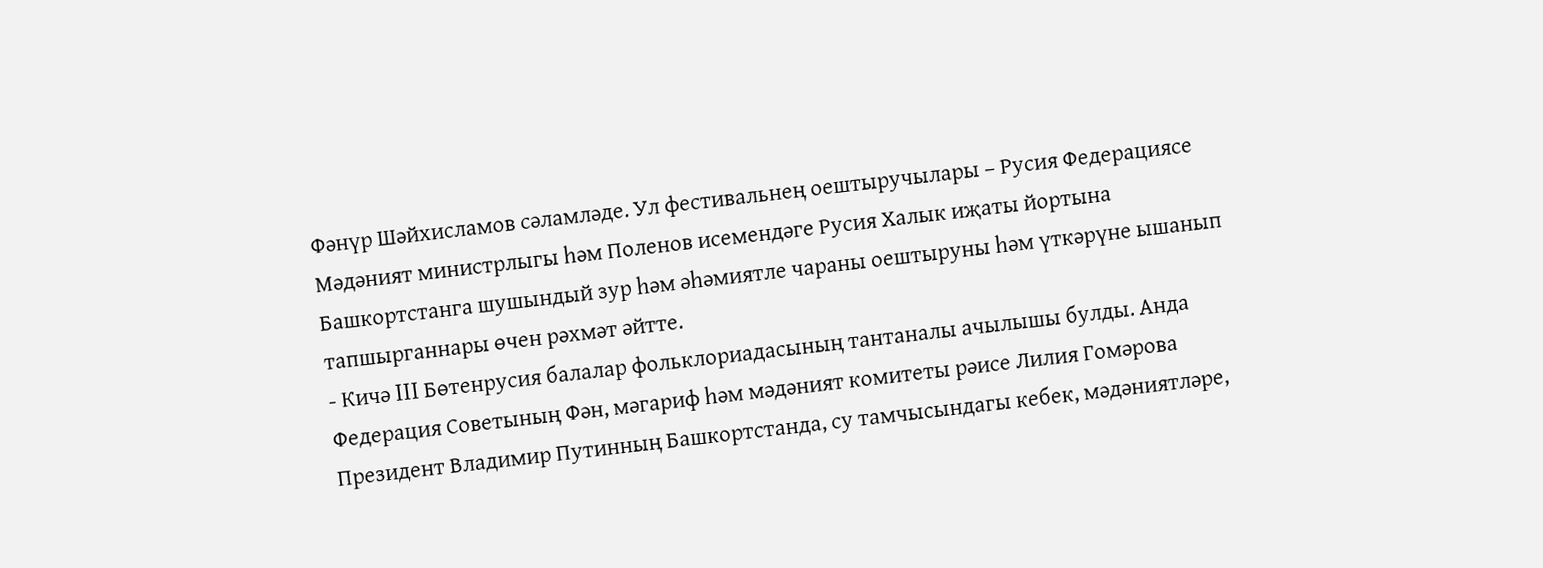Фәнүр Шәйхисламов сәламләде. Ул фестивальнең оештыручылары – Русия Федерациясе Мәдәният министрлыгы һәм Поленов исемендәге Русия Халык иҗаты йортына Башкортстанга шушындый зур һәм әһәмиятле чараны оештыруны һәм үткәрүне ышанып тапшырганнары өчен рәхмәт әйтте.
- Кичә III Бөтенрусия балалар фольклориадасының тантаналы ачылышы булды. Анда Федерация Советының Фән, мәгариф һәм мәдәният комитеты рәисе Лилия Гомәрова Президент Владимир Путинның Башкортстанда, су тамчысындагы кебек, мәдәниятләре,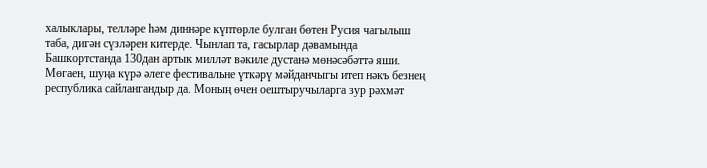халыклары, телләре һәм диннәре күптөрле булган бөтен Русия чагылыш таба, дигән сүзләрен китерде. Чынлап та, гасырлар дәвамында Башкортстанда 130дан артык милләт вәкиле дустанә мөнәсәбәттә яши. Мөгаен, шуңа күрә әлеге фестивальне үткәрү мәйданчыгы итеп нәкъ безнең республика сайлангандыр да. Моның өчен оештыручыларга зур рәхмәт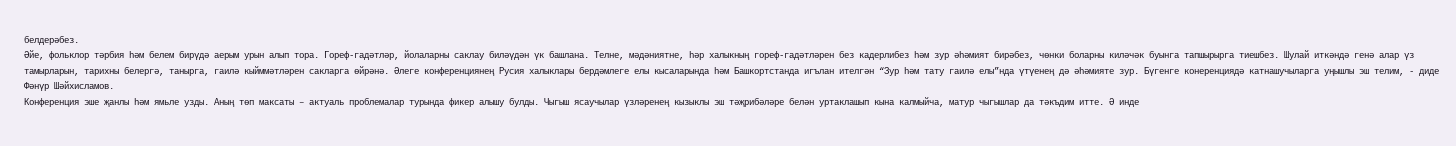белдерәбез.
Әйе, фольклор тәрбия һәм белем бирүдә аерым урын алып тора. Гореф-гадәтләр, йолаларны саклау биләүдән үк башлана. Телне, мәдәниятне, һәр халыкның гореф-гадәтләрен без кадерлибез һәм зур әһәмият бирәбез, чөнки боларны киләчәк буынга тапшырырга тиешбез. Шулай иткәндә генә алар үз тамырларын, тарихны белергә, танырга, гаилә кыйммәтләрен сакларга өйрәнә. Әлеге конференциянең Русия халыклары бердәмлеге елы кысаларында һәм Башкортстанда игълан ителгән “Зур һәм тату гаилә елы”нда үтүенең дә әһәмияте зур. Бүгенге конеренциядә катнашучыларга уңышлы эш телим, - диде Фәнүр Шәйхисламов.
Конференция эше җанлы һәм ямьле узды. Аның төп максаты – актуаль проблемалар турында фикер алышу булды. Чыгыш ясаучылар үзләренең кызыклы эш тәҗрибәләре белән уртаклашып кына калмыйча, матур чыгышлар да тәкъдим итте. Ә инде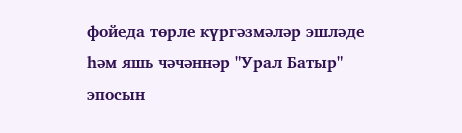фойеда төрле күргәзмәләр эшләде һәм яшь чәчәннәр "Урал Батыр" эпосын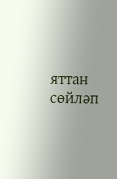яттан сөйләп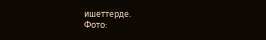ишеттерде.
Фото: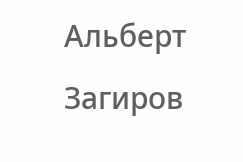Альберт Загиров